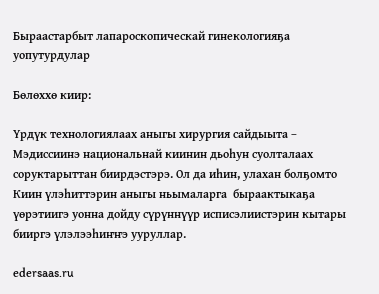Быраастарбыт лапароскопическай гинекологияҕа уопутурдулар

Бөлөххө киир:

Үрдүк технологиялаах аныгы хирургия сайдыыта – Мэдиссиинэ национальнай киинин дьоһун суолталаах соруктарыттан биирдэстэрэ. Ол да иһин, улахан болҕомто Киин үлэһиттэрин аныгы ньымаларга  быраактыкаҕа үөрэтиигэ уонна дойду сүрүннүүр исписэлиистэрин кытары бииргэ үлэлээһиҥҥэ ууруллар.

edеrsaas.ru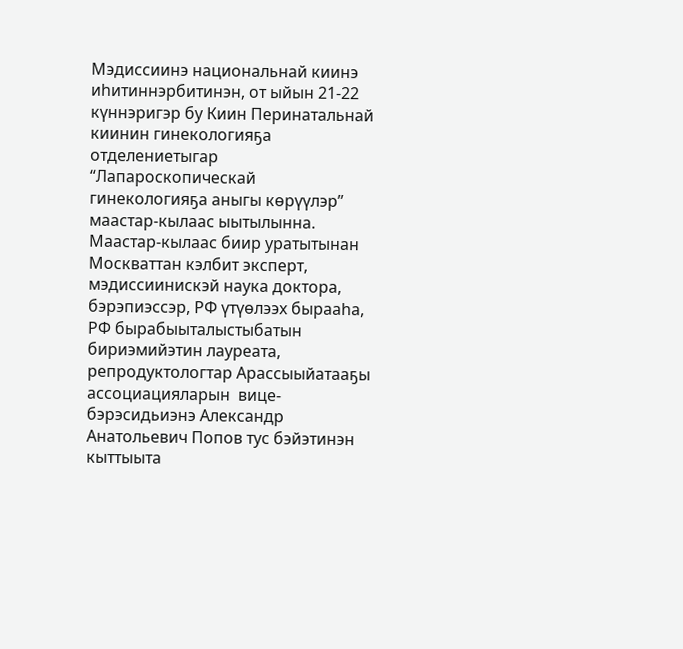Мэдиссиинэ национальнай киинэ иһитиннэрбитинэн, от ыйын 21-22 күннэригэр бу Киин Перинатальнай киинин гинекологияҕа отделениетыгар “Лапароскопическай гинекологияҕа аныгы көрүүлэр” маастар-кылаас ыытылынна. Маастар-кылаас биир уратытынан Москваттан кэлбит эксперт, мэдиссиинискэй наука доктора, бэрэпиэссэр, РФ үтүөлээх бырааһа, РФ бырабыыталыстыбатын бириэмийэтин лауреата, репродуктологтар Арассыыйатааҕы ассоциацияларын  вице-бэрэсидьиэнэ Александр Анатольевич Попов тус бэйэтинэн кыттыыта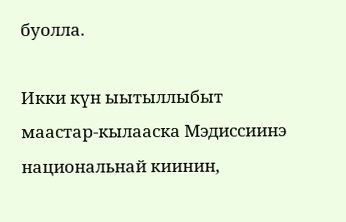буолла.

Икки күн ыытыллыбыт маастар-кылааска Мэдиссиинэ национальнай киинин,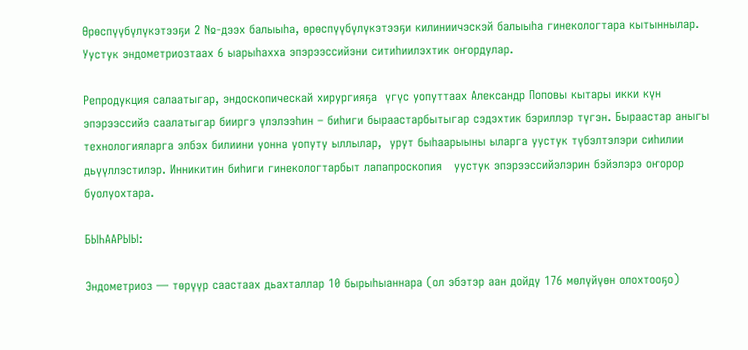Өрөспүүбүлүкэтээҕи 2 №-дээх балыыһа, өрөспүүбүлүкэтээҕи килиниичэскэй балыыһа гинекологтара кытыннылар.  Уустук эндометриозтаах 6 ыарыһахха эпэрээссийэни ситиһиилэхтик оҥордулар.

Репродукция салаатыгар, эндоскопическай хирургияҕа  үгүс уопуттаах Александр Поповы кытары икки күн эпэрээссийэ саалатыгар бииргэ үлэлээһин – биһиги быраастарбытыгар сэдэхтик бэриллэр түгэн. Быраастар аныгы технологияларга элбэх билиини уонна уопуту ыллылар,  урут быһаарыыны ыларга уустук түбэлтэлэри сиһилии дьүүллэстилэр. Инникитин биһиги гинекологтарбыт лапапроскопия   уустук эпэрээссийэлэрин бэйэлэрэ оҥорор буолуохтара.

БЫҺААРЫЫ:

Эндометриоз — төрүүр саастаах дьахталлар 10 бырыһыаннара (ол эбэтэр аан дойду 176 мөлүйүөн олохтооҕо)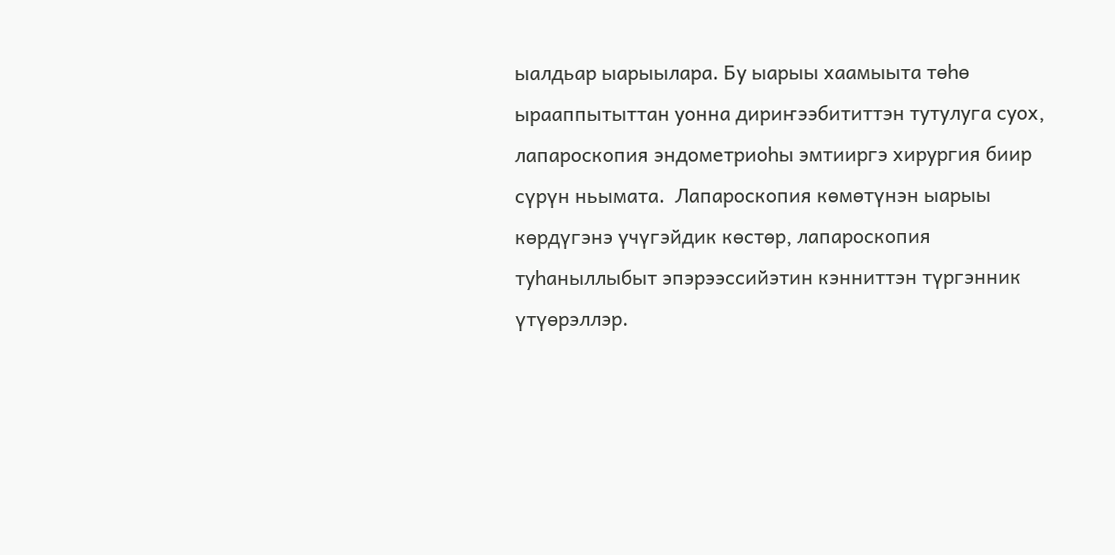ыалдьар ыарыылара. Бу ыарыы хаамыыта төһө  ырааппытыттан уонна дириҥээбититтэн тутулуга суох, лапароскопия эндометриоһы эмтииргэ хирургия биир сүрүн ньымата.  Лапароскопия көмөтүнэн ыарыы көрдүгэнэ үчүгэйдик көстөр, лапароскопия туһаныллыбыт эпэрээссийэтин кэнниттэн түргэнник үтүөрэллэр.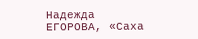Надежда ЕГОРОВА, «Саха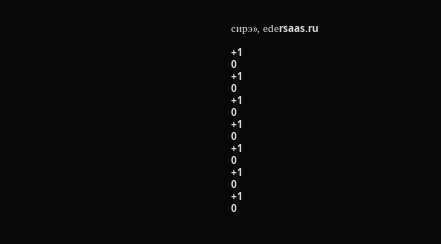сирэ», edеrsaas.ru

+1
0
+1
0
+1
0
+1
0
+1
0
+1
0
+1
0